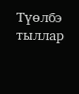Түөлбэ тыллар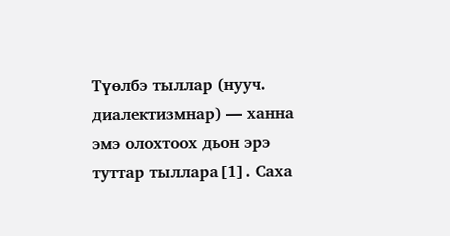Түөлбэ тыллар (нууч. диалектизмнар) — ханна эмэ олохтоох дьон эрэ туттар тыллара[1]. Саха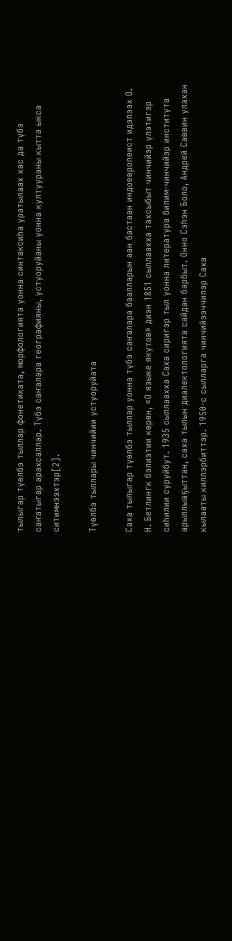тылыгар түөлбэ тыллар фонетиката, морфологията уонна синтаксиһа уратылаах хас да түбэ саҥатыгар арахсаллар. Түбэ саҥалара географияны, устуоруйаны уонна култуураны кытта ыкса ситимнээхтэр[2].

Түөлбэ тыллары чинчийии устуоруйата

Саха тылыгар түөлбэ тыллар уонна түбэ саҥалара баалларын аан бастаан индоевропеист идэлээх О. Н. Бетлингк бэлиэтии көрөн, «О языке якутов» диэн 1851 сыллаахха тахсыбыт чинчийэр үлэтигэр сиһилии суруйбут. 1935 сыллаахха Саха сиригэр тыл уонна литература билим-чинчийэр института арыллыаҕыттан, саха тылын диалектологията сайдан барбыт. Онно Сэһэн Боло, Андрей Саввин улахан кылааты киллэрбиттэр. 1950-с сылларга чинчийээччилэр Саха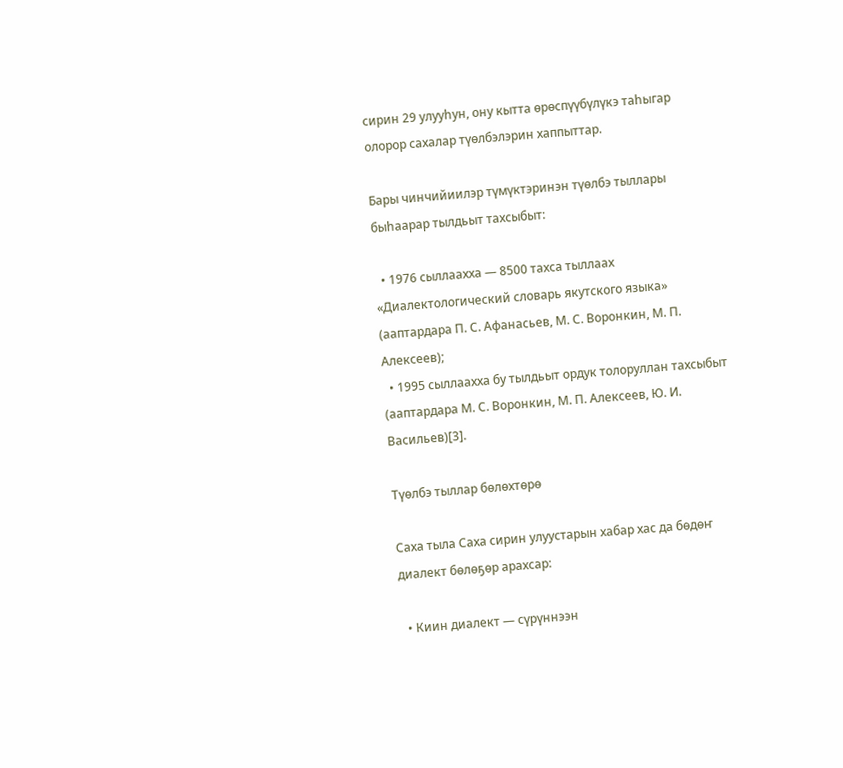сирин 29 улууһун, ону кытта өрөспүүбүлүкэ таһыгар олорор сахалар түөлбэлэрин хаппыттар.

Бары чинчийиилэр түмүктэринэн түөлбэ тыллары быһаарар тылдьыт тахсыбыт:

  • 1976 сыллаахха — 8500 тахса тыллаах «Диалектологический словарь якутского языка» (ааптардара П. С. Афанасьев, М. С. Воронкин, М. П. Алексеев);
  • 1995 сыллаахха бу тылдьыт ордук толоруллан тахсыбыт (ааптардара М. С. Воронкин, М. П. Алексеев, Ю. И. Васильев)[3].

Түөлбэ тыллар бөлөхтөрө

Саха тыла Саха сирин улуустарын хабар хас да бөдөҥ диалект бөлөҕөр арахсар:

  • Киин диалект — сүрүннээн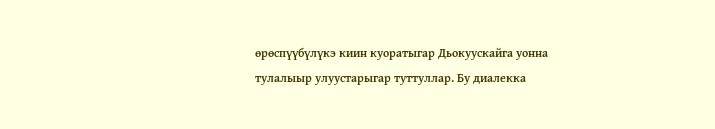өрөспүүбүлүкэ киин куоратыгар Дьокуускайга уонна тулалыыр улуустарыгар туттуллар. Бу диалекка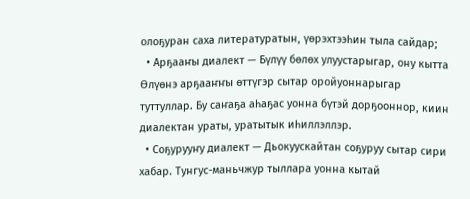олоҕуран саха литературатын, үөрэхтээһин тыла сайдар;
  • Арҕааҥы диалект — Бүлүү бөлөх улуустарыгар, ону кытта Өлүөнэ арҕааҥҥы өттүгэр сытар оройуоннарыгар туттуллар. Бу саҥаҕа аһаҕас уонна бүтэй дорҕооннор, киин диалектан ураты, уратытык иһиллэллэр.
  • Соҕурууҥу диалект — Дьокуускайтан соҕуруу сытар сири хабар. Тунгус-маньчжур тыллара уонна кытай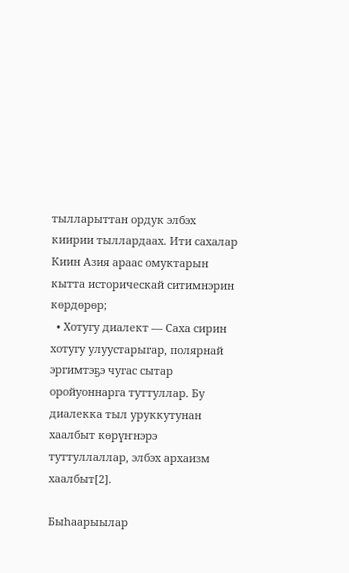тылларыттан ордук элбэх киирии тыллардаах. Ити сахалар Киин Азия араас омуктарын кытта историческай ситимнэрин көрдөрөр;
  • Хотугу диалект — Саха сирин хотугу улуустарыгар, полярнай эргимтэҕэ чугас сытар оройуоннарга туттуллар. Бу диалекка тыл уруккутунан хаалбыт көрүҥнэрэ туттуллаллар, элбэх архаизм хаалбыт[2].

Быһаарыылар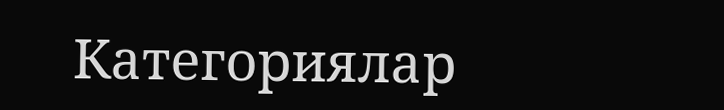Категориялар